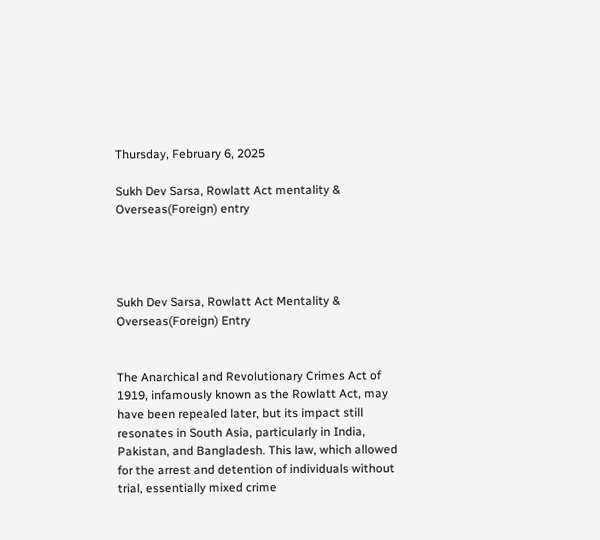Thursday, February 6, 2025

Sukh Dev Sarsa, Rowlatt Act mentality & Overseas(Foreign) entry




Sukh Dev Sarsa, Rowlatt Act Mentality & Overseas(Foreign) Entry


The Anarchical and Revolutionary Crimes Act of 1919, infamously known as the Rowlatt Act, may have been repealed later, but its impact still resonates in South Asia, particularly in India, Pakistan, and Bangladesh. This law, which allowed for the arrest and detention of individuals without trial, essentially mixed crime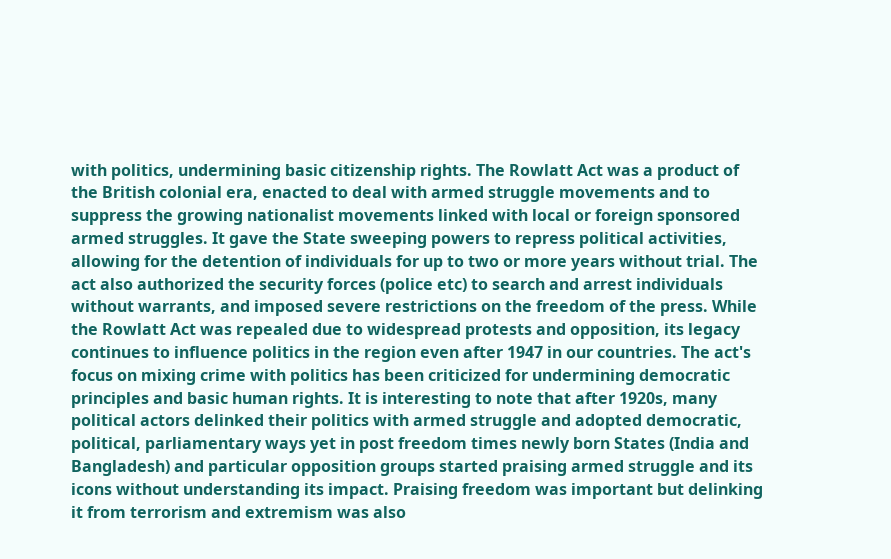with politics, undermining basic citizenship rights. The Rowlatt Act was a product of the British colonial era, enacted to deal with armed struggle movements and to suppress the growing nationalist movements linked with local or foreign sponsored armed struggles. It gave the State sweeping powers to repress political activities, allowing for the detention of individuals for up to two or more years without trial. The act also authorized the security forces (police etc) to search and arrest individuals without warrants, and imposed severe restrictions on the freedom of the press. While the Rowlatt Act was repealed due to widespread protests and opposition, its legacy continues to influence politics in the region even after 1947 in our countries. The act's focus on mixing crime with politics has been criticized for undermining democratic principles and basic human rights. It is interesting to note that after 1920s, many political actors delinked their politics with armed struggle and adopted democratic, political, parliamentary ways yet in post freedom times newly born States (India and Bangladesh) and particular opposition groups started praising armed struggle and its icons without understanding its impact. Praising freedom was important but delinking it from terrorism and extremism was also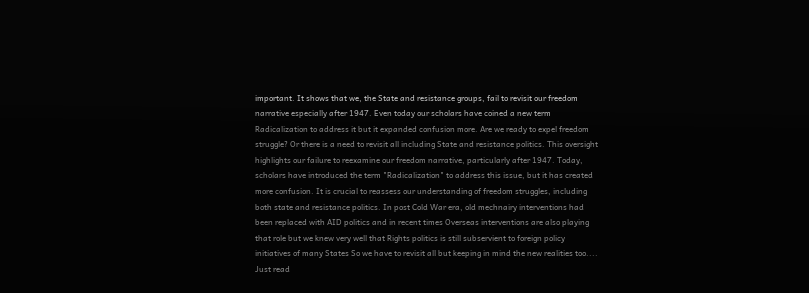important. It shows that we, the State and resistance groups, fail to revisit our freedom narrative especially after 1947. Even today our scholars have coined a new term Radicalization to address it but it expanded confusion more. Are we ready to expel freedom struggle? Or there is a need to revisit all including State and resistance politics. This oversight highlights our failure to reexamine our freedom narrative, particularly after 1947. Today, scholars have introduced the term "Radicalization" to address this issue, but it has created more confusion. It is crucial to reassess our understanding of freedom struggles, including both state and resistance politics. In post Cold War era, old mechnairy interventions had been replaced with AID politics and in recent times Overseas interventions are also playing that role but we knew very well that Rights politics is still subservient to foreign policy initiatives of many States So we have to revisit all but keeping in mind the new realities too....  Just read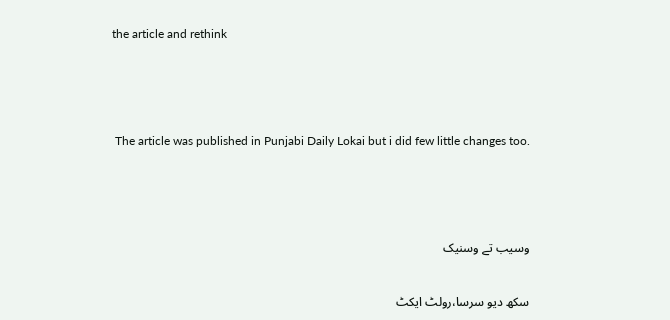the article and rethink



 The article was published in Punjabi Daily Lokai but i did few little changes too.



وسیب تے وسنیک

سکھ دیو سرسا،رولٹ ایکٹ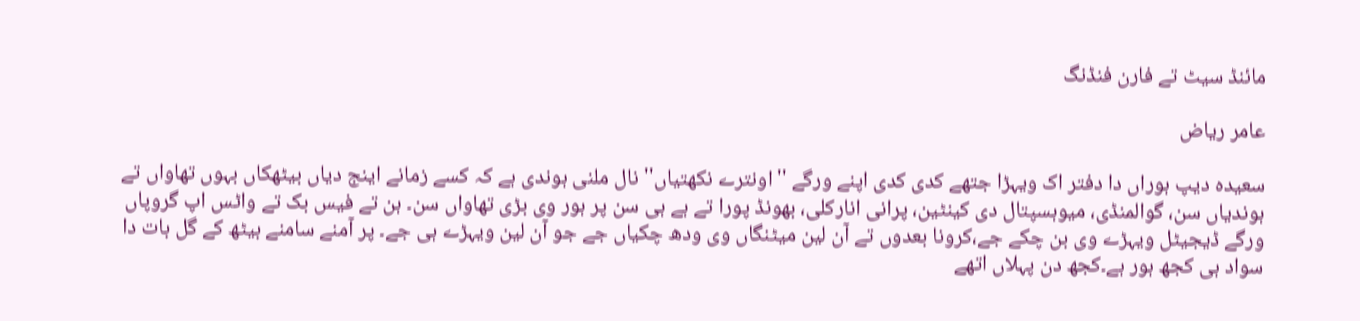مائنڈ سیٹ تے فارن فنڈنگ

عامر ریاض

سعیدہ دیپ ہوراں دا دفتر اک ویہڑا جتھے کدی کدی اپنے ورگے ''اونترے نکھتیاں'' نال ملنی ہوندی ہے کہ کسے زمانے اینج دیاں بیٹھکاں بہوں تھاواں تے ہوندیاں سن، گوالمنڈی، میوہسپتال دی کینٹین، پرانی انارکلی، بھونڈ پورا تے ہے ہی سن پر ہور وی بڑی تھاواں سن۔ ہن تے فیس بک تے واٹس اپ گروپاں ورگے ڈیجیٹل ویہڑے وی بن چکے جے،کرونا بعدوں تے آن لین میٹنگاں وی ودھ چکیاں جے جو آن لین ویہڑے ہی جے۔ پر آمنے سامنے بیٹھ کے گل بات دا سواد ہی کجھ ہور ہے۔کجھ دن پہلاں اتھے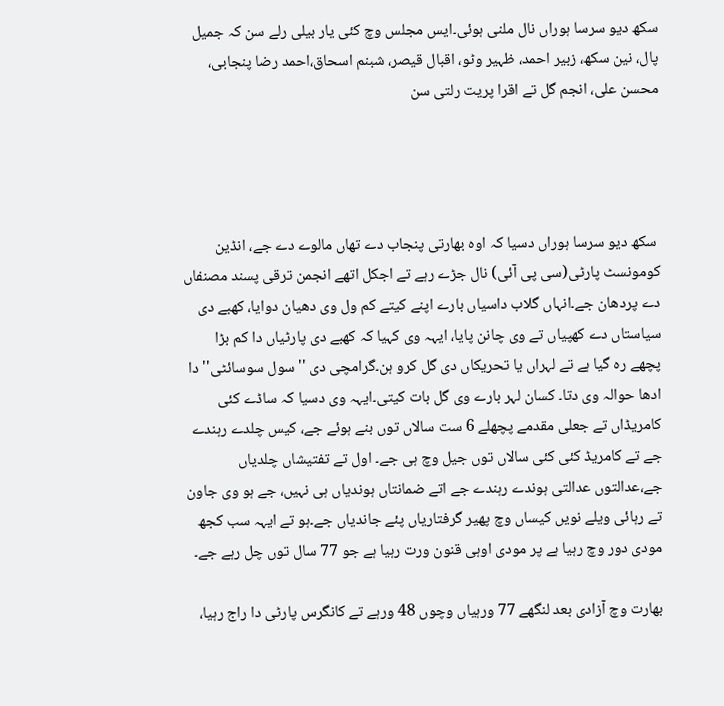سکھ دیو سرسا ہوراں نال ملنی ہوئی۔ایس مجلس وچ کئی یار بیلی رلے سن کہ جمیل پال، نین سکھ، زبیر احمد، ظہیر وٹو، اقبال قیصر، شبنم اسحاق،احمد رضا پنجابی، محسن علی، انجم گل تے اقرا پریت رلتی سن




 سکھ دیو سرسا ہوراں دسیا کہ اوہ بھارتی پنجاب دے تھاں مالوے دے جے، انڈین کومونسٹ پارٹی(سی پی آئی) نال جڑے رہے تے اجکل اتھے انجمن ترقی پسند مصنفاں دے پردھان جے۔انہاں گلاب داسیاں بارے اپنے کیتے کم ول وی دھیان دوایا، کھبے دی سیاستاں دے کھپیاں تے وی چانن پایا، ایہہ وی کہیا کہ کھبے دی پارٹیاں دا کم بڑا پچھے رہ گیا ہے تے لہراں یا تحریکاں دی گل کرو ہن۔گرامچی دی ''سول سوسائٹی'' دا ادھا حوالہ وی دتا۔ کسان لہر بارے وی گل بات کیتی۔ایہہ وی دسیا کہ ساڈے کئی کامریڈاں تے جعلی مقدمے پچھلے 6 ست سالاں توں بنے ہوئے جے، کیس چلدے رہندے جے تے کامریڈ کئی کئی سالاں توں جیل وچ ہی جے۔ اول تے تفتیشاں چلدیاں جے،عدالتوں عدالتی ہوندے رہندے جے اتے ضمانتاں ہوندیاں ہی نہیں، جے ہو وی جاون تے رہائی ویلے نویں کیساں وچ پھیر گرفتاریاں پئے جاندیاں جے۔ہو تے ایہہ سب کجھ مودی دور وچ رہیا ہے پر مودی اوہی قنون ورت رہیا ہے جو 77 سال توں چل رہے جے۔

بھارت وچ آزادی بعد لنگھے 77 ورہیاں وچوں 48 ورہے تے کانگرس پارٹی دا راج رہیا،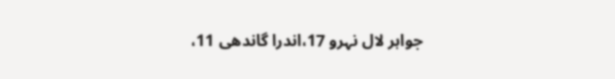جواہر لال نہرو 17،اندرا گاندھی 11،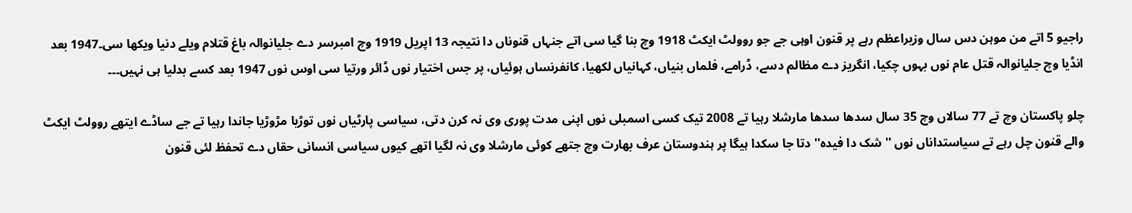راجیو 5 اتے من موہن دس سال وزیراعظم رہے پر قنون اوہی جے جو روولٹ ایکٹ 1918 وچ بنا گیا سی اتے جنہاں قنوناں دا نتیجہ 13 اپریل 1919 وچ امبرسر دے جلیانوالہ باغ قتلام ویلے دنیا ویکھا سی۔1947 بعد انڈیا وچ جلیانوالہ قتل عام نوں بہوں چکیا، انگریز دے مظالم دسے، ڈرامے، فلماں بنیاں، کہانیاں لکھیا، کانفرنساں ہوئیاں، پر جس اختیار نوں ڈائر ورتیا سی اوس نوں 1947 بعد کسے بدلیا ہی نہیں۔۔۔

چلو پاکستان وچ تے 77 سالاں وچ 35 سال سدھا سدھا مارشلا رہیا تے 2008 تیک کسی اسمبلی نوں اپنی مدت پوری وی نہ کرن دتی، سیاسی پارٹیاں نوں توڑیا مڑوڑیا جاندا رہیا تے جے ساڈے ایتھے روولٹ ایکٹ والے قنون چل رہے تے سیاستداناں نوں ''شک دا فیدہ'' دتا جا سکدا ہیگا پر ہندوستان عرف بھارت وچ جتھے کوئی مارشلا وی نہ لگیا اتھے کیوں سیاسی انسانی حقاں دے تحفظ لئی قنون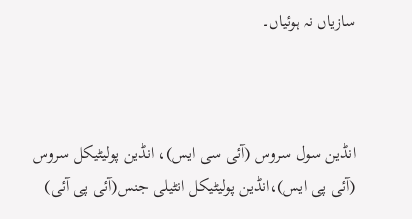سازیاں نہ ہوئیاں۔



انڈین سول سروس (آئی سی ایس)، انڈین پولیٹیکل سروس (آئی پی ایس)،انڈین پولیٹیکل انٹیلی جنس(آئی پی آئی)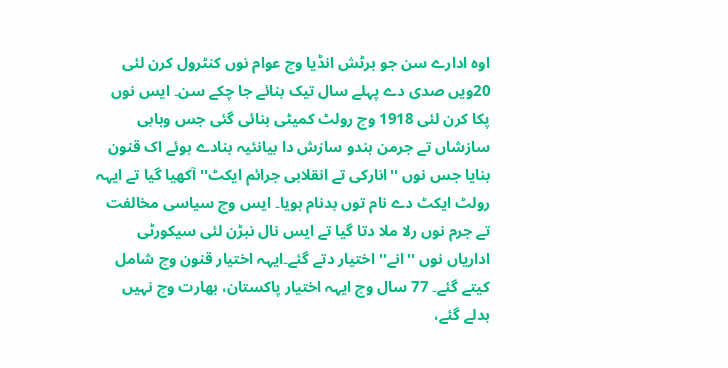اوہ ادارے سن جو برٹش انڈیا وچ عوام نوں کنٹرول کرن لئی 20ویں صدی دے پہلے سال تیک بنائے جا چکے سن۔ ایس نوں پکا کرن لئی 1918 وچ رولٹ کمیٹی بنائی گئی جس وہابی سازشاں تے جرمن ہندو سازش دا بیانئیہ بنادے ہوئے اک قنون بنایا جس نوں ''انارکی تے انقلابی جرائم ایکٹ'' آکھیا گیا تے ایہہ رولٹ ایکٹ دے نام توں بدنام ہویا۔ ایس وچ سیاسی مخالفت تے جرم نوں رلا ملا دتا گیا تے ایس نال نبڑن لئی سیکورٹی اداریاں نوں ''انے'' اختیار دتے گئے۔ایہہ اختیار قنون وچ شامل کیتے گئے۔ 77 سال وچ ایہہ اختیار پاکستان، بھارت وچ نہیں بدلے گئے،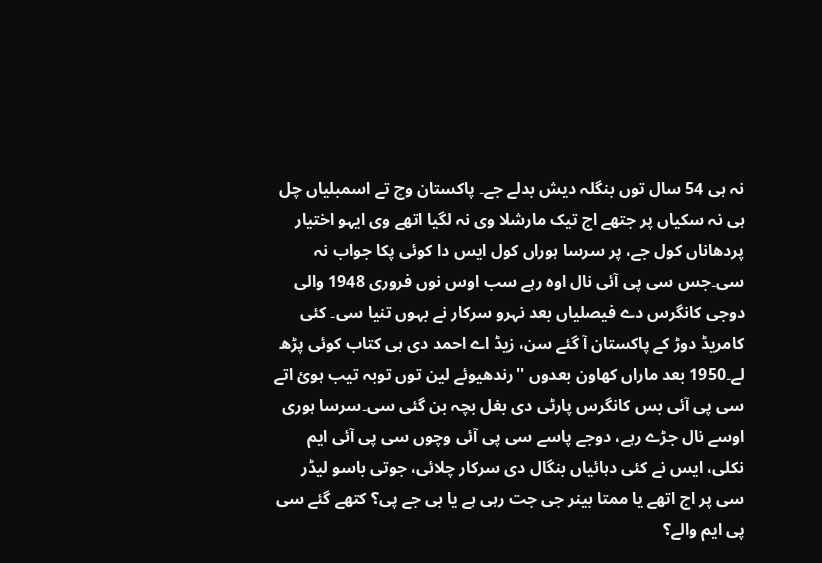نہ ہی 54 سال توں بنگلہ دیش بدلے جے۔ پاکستان وچ تے اسمبلیاں چل ہی نہ سکیاں پر جتھے اج تیک مارشلا وی نہ لگیا اتھے وی ایہو اختیار پردھاناں کول جے، پر سرسا ہوراں کول ایس دا کوئی پکا جواب نہ سی۔جس سی پی آئی نال اوہ رہے سب اوس نوں فروری 1948 والی دوجی کانگرس دے فیصلیاں بعد نہرو سرکار نے بہوں تنیا سی۔ کئی کامریڈ دوڑ کے پاکستان آ گئے سن، زیڈ اے احمد دی ہی کتاب کوئی پڑھ لے۔1950 بعد ماراں کھاون بعدوں ''رندھیوئے لین توں توبہ تیب ہوئ اتے سی پی آئی بس کانگرس پارٹی دی بغل بچہ بن گئی سی۔سرسا ہوری اوسے نال جڑے رہے، دوجے پاسے سی پی آئی وچوں سی پی آئی ایم نکلی، ایس نے کئی دہائیاں بنگال دی سرکار چلائی، جوتی باسو لیڈر سی پر اج اتھے یا ممتا بینر جی جت رہی ہے یا بی جے پی؟ کتھے گئے سی پی ایم والے؟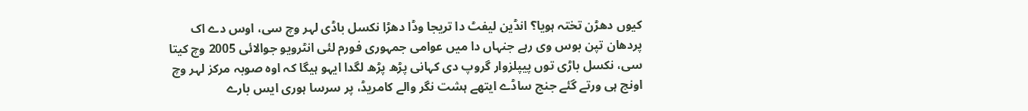کیوں دھڑن تختہ ہویا؟ انڈین لیفٹ دا تریجا وڈا دھڑا نکسل باڈی لہر وچ سی، اوس دے اک پردھان تپن بوس وی رہے جنہاں دا میں عوامی جمہوری فورم لئی انٹرویو جوالائی 2005 وچ کیتا سی، نکسل باڑی توں پیپلزوار گروپ دی کہانی پڑھ پڑھ لگدا ایہو ہیگا کہ اوہ صوبہ مرکز لہر وچ اونج ہی ورتے گئے جنج ساڈے ایتھے ہشت نگر والے کامریڈ، پر سرسا ہوری ایس بارے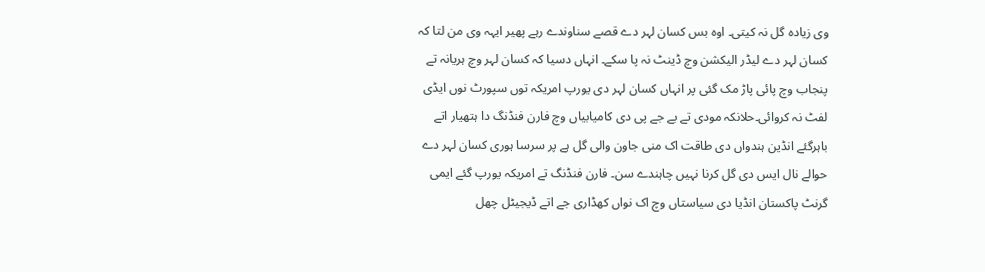وی زیادہ گل نہ کیتی۔ اوہ بس کسان لہر دے قصے سناوندے رہے پھیر ایہہ وی من لتا کہ کسان لہر دے لیڈر الیکشن وچ ڈینٹ نہ پا سکے۔ انہاں دسیا کہ کسان لہر وچ ہریانہ تے پنجاب وچ پائی پاڑ مک گئی پر انہاں کسان لہر دی یورپ امریکہ توں سپورٹ نوں ایڈی لفٹ نہ کروائی۔حلانکہ مودی تے بے جے پی دی کامیابیاں وچ فارن فنڈنگ دا ہتھیار اتے باہرگئے انڈین ہندواں دی طاقت اک منی جاون والی گل ہے پر سرسا ہوری کسان لہر دے حوالے نال ایس دی گل کرنا نہیں چاہندے سن۔ فارن فنڈنگ تے امریکہ یورپ گئے ایمی گرنٹ پاکستان انڈیا دی سیاستاں وچ اک نواں کھڈاری جے اتے ڈیجیٹل چھل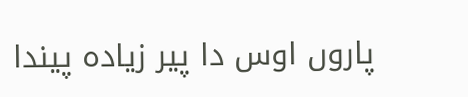پاروں اوس دا پیر زیادہ پیندا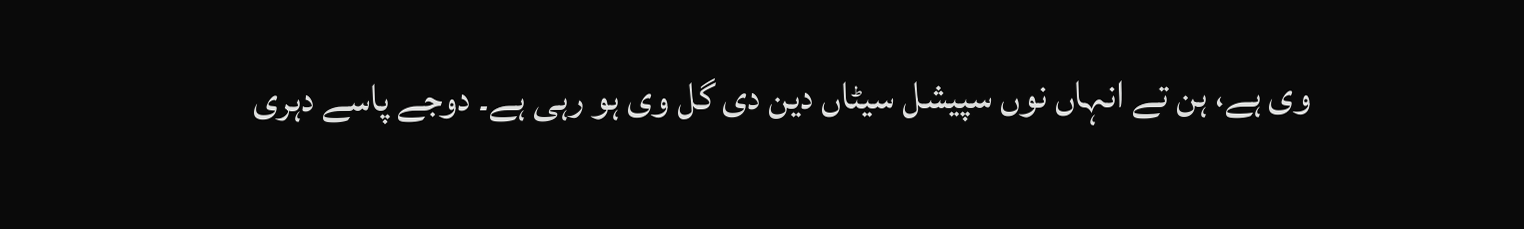وی ہے، ہن تے انہاں نوں سپیشل سیٹاں دین دی گل وی ہو رہی ہے۔ دوجے پاسے دہری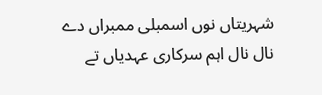شہریتاں نوں اسمبلی ممبراں دے نال نال اہم سرکاری عہدیاں تے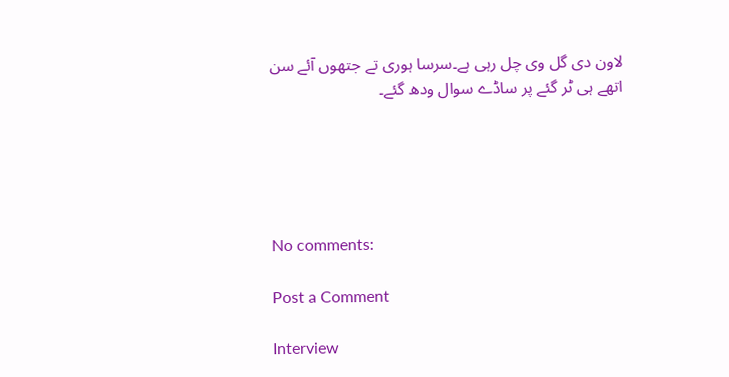لاون دی گل وی چل رہی ہے۔سرسا ہوری تے جتھوں آئے سن اتھے ہی ٹر گئے پر ساڈے سوال ودھ گئے۔





No comments:

Post a Comment

Interview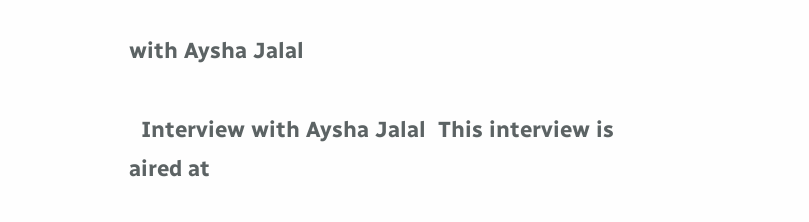with Aysha Jalal

  Interview with Aysha Jalal  This interview is aired at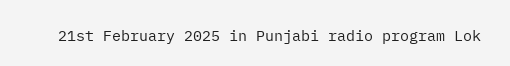21st February 2025 in Punjabi radio program Lok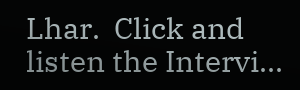Lhar.  Click and listen the Intervi...